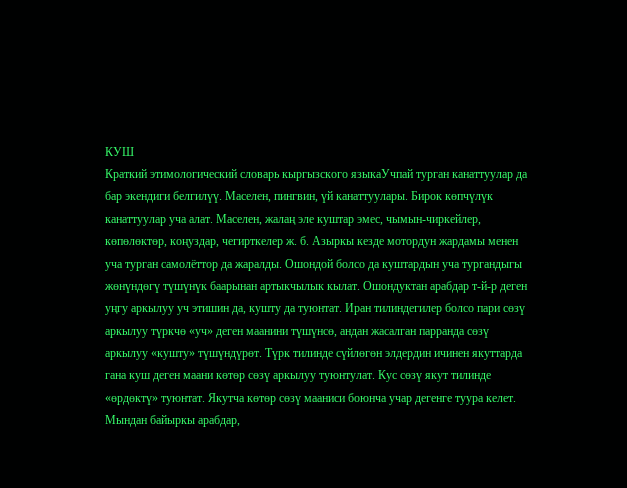КУШ
Краткий этимологический словарь кыргызского языкаУчпай турган канаттуулар да бар экендиги белгилүү. Маселен, пингвин, үй канаттуулары. Бирок көпчүлүк канаттуулар уча алат. Маселен, жалаң эле куштар эмес, чымын-чиркейлер, көпөлөктөр, коңуздар, чегирткелер ж. б. Азыркы кезде мотордун жардамы менен уча турган самолёттор да жаралды. Ошондой болсо да куштардын уча тургандыгы жөнүндөгү түшүнүк баарынан артыкчылык кылат. Ошондуктан арабдар т-й-р деген уңгу аркылуу уч этишин да, кушту да туюнтат. Иран тилиндегилер болсо пари сөзү аркылуу түркчө «уч» деген маанини түшүнсө, андан жасалган парранда сөзү аркылуу «кушту» түшүндүрөт. Түрк тилинде сүйлөгөн элдердин ичинен якуттарда гана куш деген маани көтөр сөзү аркылуу туюнтулат. Кус сөзү якут тилинде «өрдөктү» туюнтат. Якутча көтөр сөзү мааниси боюнча учар дегенге туура келет. Мындан байыркы арабдар,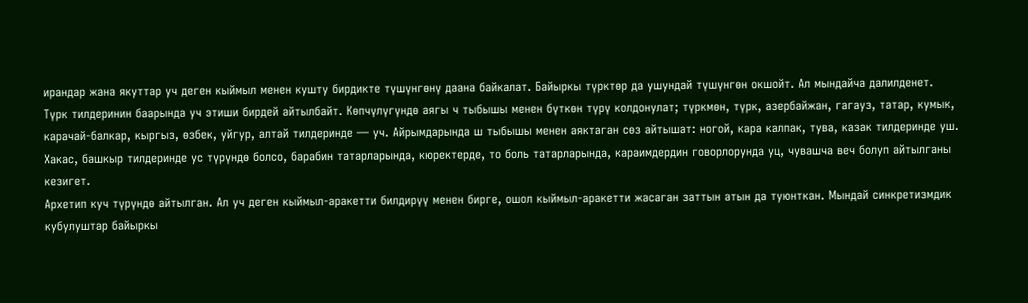ирандар жана якуттар уч деген кыймыл менен кушту бирдикте түшүнгөнү даана байкалат. Байыркы түрктөр да ушундай түшүнгөн окшойт. Ал мындайча далилденет.
Түрк тилдеринин баарында уч этиши бирдей айтылбайт. Көпчүлүгүндө аягы ч тыбышы менен бүткөн түрү колдонулат; түркмөн, түрк, азербайжан, гагауз, татар, кумык, карачай-балкар, кыргыз, өзбек, уйгур, алтай тилдеринде — уч. Айрымдарында ш тыбышы менен аяктаган сөз айтышат: ногой, кара калпак, тува, казак тилдеринде уш. Хакас, башкыр тилдеринде ус түрүндө болсо, барабин татарларында, кюректерде, то боль татарларында, караимдердин говорлорунда уц, чувашча веч болуп айтылганы кезигет.
Архетип куч түрүндө айтылган. Ал уч деген кыймыл-аракетти билдирүү менен бирге, ошол кыймыл-аракетти жасаган заттын атын да туюнткан. Мындай синкретизмдик кубулуштар байыркы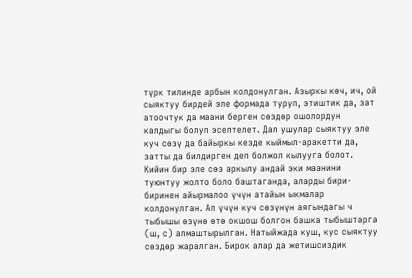түрк тилинде арбын колдонулган. Азыркы көч, ич, ой сыяктуу бирдей эле формада туруп, этиштик да, зат атоочтук да маани берген сөздөр ошолордун калдыгы болуп эсептелет. Дал ушулар сыяктуу эле куч сөзү да байыркы кезде кыймыл-аракетти да, затты да билдирген деп болжол кылууга болот.
Кийин бир эле сөз аркылу андай эки маанини туюнтуу жолто боло баштаганда, аларды бири-биринен айырмалоо үчүн атайын ыкмалар колдонулган. Ал үчүн куч сөзүнүн аягындагы ч тыбышы өзүнө өтө окшош болгон башка тыбыштарга (ш, с) алмаштырылган. Натыйжада куш, кус сыяктуу сөздөр жаралган. Бирок алар да жетишсиздик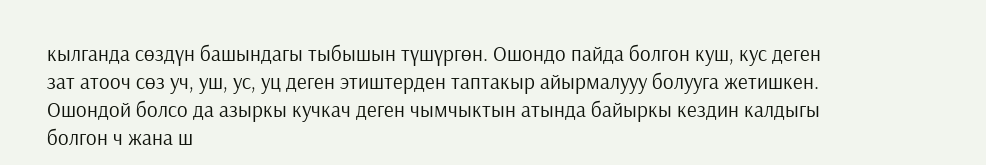кылганда сөздүн башындагы тыбышын түшүргөн. Ошондо пайда болгон куш, кус деген зат атооч сөз уч, уш, ус, уц деген этиштерден таптакыр айырмалууу болууга жетишкен. Ошондой болсо да азыркы кучкач деген чымчыктын атында байыркы кездин калдыгы болгон ч жана ш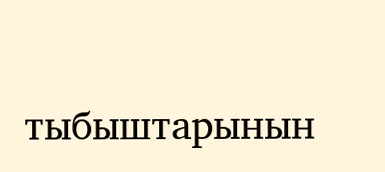тыбыштарынын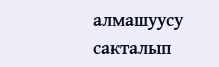алмашуусу сакталып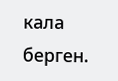кала берген.